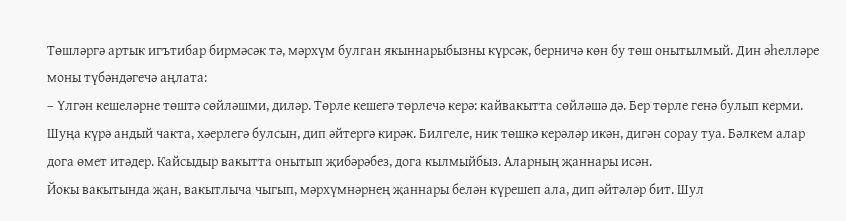Төшләргә артык игътибар бирмәсәк тә, мәрхүм булган якыннарыбызны күрсәк, берничә көн бу төш онытылмый. Дин әһелләре моны түбәндәгечә аңлата:
– Үлгән кешеләрне төштә сөйләшми, диләр. Төрле кешегә төрлечә керә: кайвакытта сөйләшә дә. Бер төрле генә булып керми. Шуңа күрә андый чакта, хәерлегә булсын, дип әйтергә кирәк. Билгеле, ник төшкә керәләр икән, дигән сорау туа. Бәлкем алар дога өмет итәдер. Кайсыдыр вакытта онытып җибәрәбез, дога кылмыйбыз. Аларның җаннары исән.
Йокы вакытында җан, вакытлыча чыгып, мәрхүмнәрнең җаннары белән күрешеп ала, дип әйтәләр бит. Шул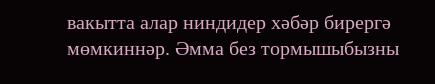вакытта алар ниндидер хәбәр бирергә мөмкиннәр. Әмма без тормышыбызны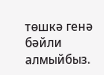төшкә генә бәйли алмыйбыз.